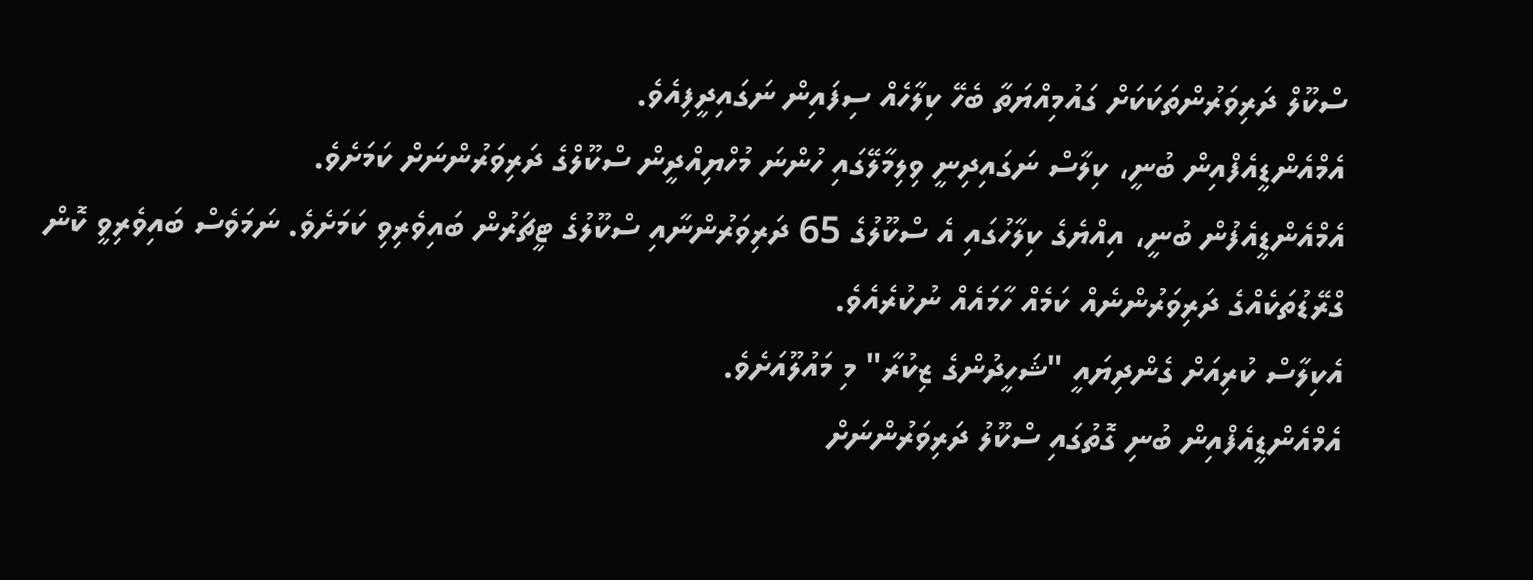ސްކޫލް ދަރިވަރުންތަކަކަށް ގައުމިއްޔަތާ ބެހޭ ކިލާހެއް ސިފައިން ނަގައިދީފިއެވެ.
އެމްއެންޑީއެފްއިން ބުނީ، ކިލާސް ނަގައިދިނީ ވިލިމާލޭގައި ހުންނަ މުހްޔިއްދީން ސްކޫލްގެ ދަރިވަރުންނަށް ކަމަށެވެ.
އެމްއެންޑީއެފުން ބުނީ، އިއްޔެގެ ކިލާހުގައި އެ ސްކޫލުގެ 65 ދަރިވަރުންނާއި ސްކޫލުގެ ޓީޗަރުން ބައިވެރިވި ކަމަށެވެ. ނަމަވެސް ބައިވެރިވީ ކޮން ގްރޭޑުތަކެއްގެ ދަރިވަރުންނެއް ކަމެއް ހާމައެއް ނުކުރެއެވެ.
އެކިލާސް ކުރިއަށް ގެންދިޔައީ "ޝަހީދުންގެ ޒިކުރާ" މި މައުލޫއަށެވެ.
އެމްއެންޑީއެފްއިން ބުނި ގޮތުގައި ސްކޫލު ދަރިވަރުންނަށް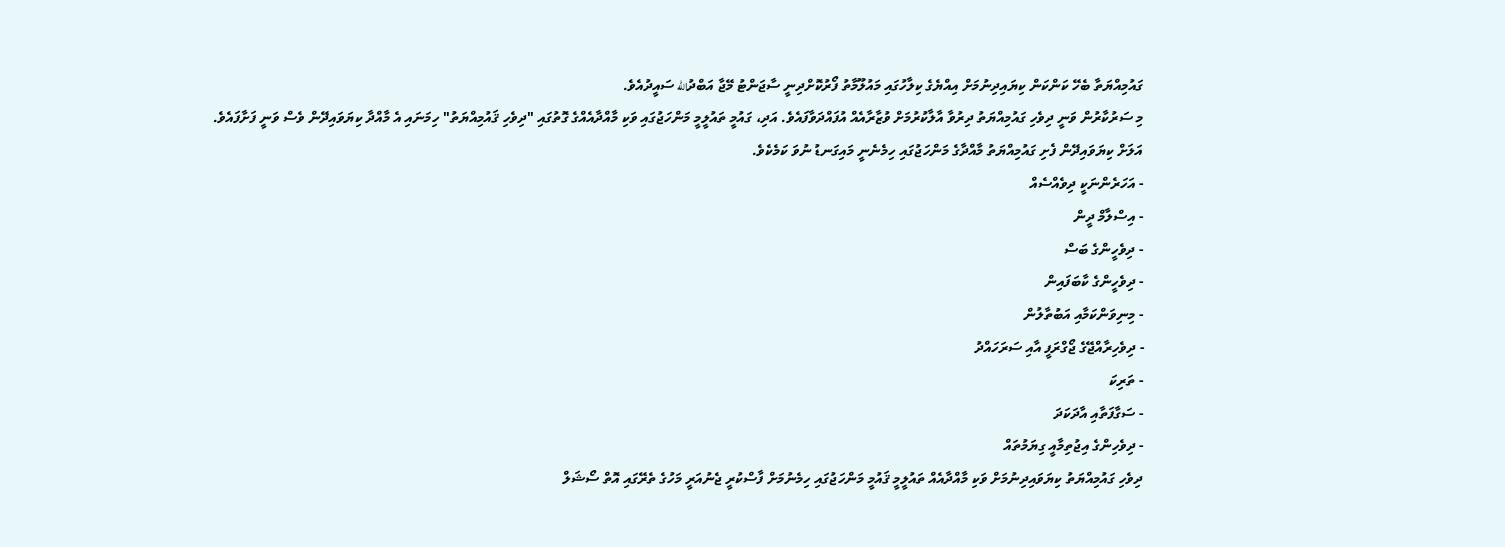ގައުމިއްޔަތާ ބެހޭ ކަންކަން ކިޔައިދިނުމަށް އިއްޔެގެ ކިލާހުގައި މައުލޫމާތު ފޯރުކޮށްދިނީ ސާޖަންޓު މޭޖާ އަބްދުالله ސައީދުއެވެ.
މި ސަރުކާރުން ވަނީ ދިވެހި ގައުމިއްޔަތު ދިރުވާ އާލާކުރުމަށް ވުޒާރާއެއް އުފައްދަވާފައެވެ. އަދި، ގައުމީ ތައުލީމީ މަންހަޖުގައި ވަކި މާއްދާއެއްގެ ގޮތުގައި "ދިވެހި ޤައުމިއްޔަތު" ހިމަނައި އެ މާއްދާ ކިޔަވައިދޭން ވެސް ވަނީ ފަށާފައެވެ.
އަލަށް ކިޔަވައިދޭން ފެށި ގައުމިއްޔަތު މާއްދާގެ މަންހަޖުގައި ހިމެނެނީ މައިގަނޑު ނުވަ ކަމެކެވެ.
- އަހަރެންނަކީ ދިވެއްސެއް
- އިސްލާމް ދީން
- ދިވެހީންގެ ބަސް
- ދިވެހީންގެ ކާބަފައިން
- މިނިވަންކަމާއި އަބުތާލުން
- ދިވެހިރާއްޖޭގެ ޖޯގްރަފީ އާއި ސަރަހައްދު
- ތަރިކަ
- ސަގާފަތާއި އާދަކަދަ
- ދިވެހިންގެ އިޖުތިމާއީ ގިޔަމުތައް
ދިވެހި ގައުމިއްޔަތު ކިޔަވައިދިނުމަށް ވަކި މާއްދާއެއް ތައުލީމީ ޤައުމީ މަންހަޖުގައި ހިމެނުމަށް ފާސްކުރީ ޖެނުއަރީ މަހުގެ ތެރޭގައި އޮތް ސޯޝަލް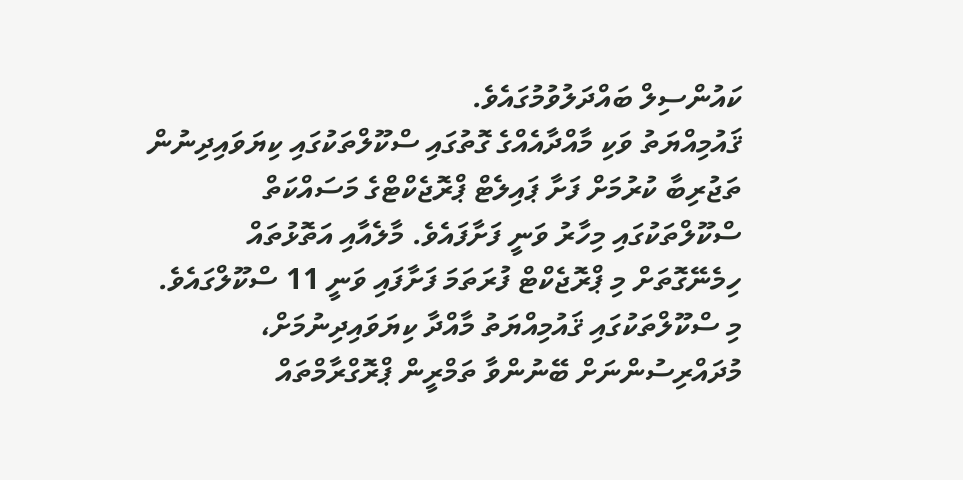ކައުންސިލް ބައްދަލުވުމުގައެވެ.
ޤައުމިއްޔަތު ވަކި މާއްދާއެއްގެ ގޮތުގައި ސްކޫލްތަކުގައި ކިޔަވައިދިނުން ތަޖުރިބާ ކުރުމަށް ފަށާ ޕައިލެޓް ޕްރޮޖެކްޓްގެ މަސައްކަތް ސްކޫލްތަކުގައި މިހާރު ވަނީ ފަށާފައެވެ. މާލެއާއި އަތޮޅުތައް ހިމެނޭގޮތަށް މި ޕްރޮޖެކްޓް ފުރަތަމަ ފަށާފައި ވަނީ 11 ސްކޫލްގައެވެ.
މި ސްކޫލްތަކުގައި ޤައުމިއްޔަތު މާއްދާ ކިޔަވައިދިނުމަށް، މުދައްރިސުންނަށް ބޭނުންވާ ތަމްރީން ޕްރޮގްރާމްތައް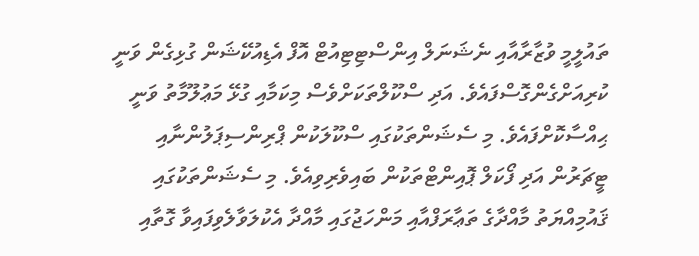ތައުލީމީ ވުޒާރާއާއި ނެޝަނަލް އިންސްޓިޓިއުޓް އޮފް އެޑިއުކޭޝަން ގުޅިގެން ވަނީ ކުރިއަށްގެންގޮސްފައެވެ. އަދި ސްކޫލްތަކަށްވެސް މިކަމާއި ގުޅޭ މަޢުލޫމާތު ވަނީ ޙިއްސާކޮށްފައެވެ. މި ސެޝަންތަކުގައި ސްކޫލަކުން ޕްރިންސިޕަލުންނާއި ޓީޗަރުން އަދި ފޯކަލް ޕޮއިންޓްތަކުން ބައިވެރިވިއެވެ. މި ސެޝަންތަކުގައި ޤައުމިއްޔަތު މާއްދާގެ ތަޢާރަފްއާއި މަންހަޖުގައި މާއްދާ އެކުލަވާލެވިފައިވާ ގޮތާއި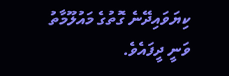ކިޔަވައިދޭނެ ގޮތުގެ މައުލޫމާތު ވަނީ ދީފައެވެ.